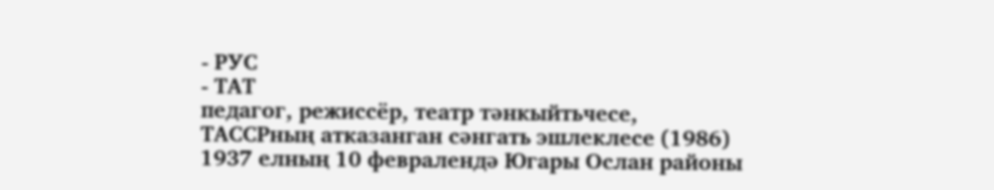- РУС
- ТАТ
педагог, режиссёр, театр тәнкыйтьчесе, ТАССРның атказанган сәнгать эшлеклесе (1986)
1937 елның 10 февралендә Югары Ослан районы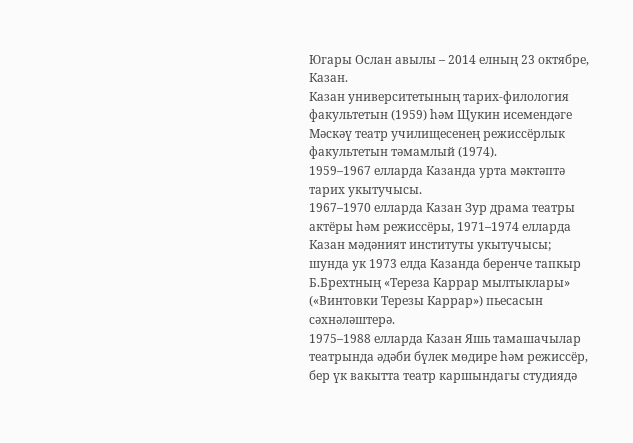Югары Ослан авылы – 2014 елның 23 октябре, Казан.
Казан университетының тарих-филология факультетын (1959) һәм Щукин исемендәге Мәскәү театр училищесенең режиссёрлык факультетын тәмамлый (1974).
1959–1967 елларда Казанда урта мәктәптә тарих укытучысы.
1967–1970 елларда Казан Зур драма театры актёры һәм режиссёры, 1971–1974 елларда Казан мәдәният институты укытучысы; шунда ук 1973 елда Казанда беренче тапкыр Б.Брехтның «Тереза Каррар мылтыклары» («Винтовки Терезы Каррар») пьесасын сәхнәләштерә.
1975–1988 елларда Казан Яшь тамашачылар театрында әдәби бүлек мөдире һәм режиссёр, бер үк вакытта театр каршындагы студиядә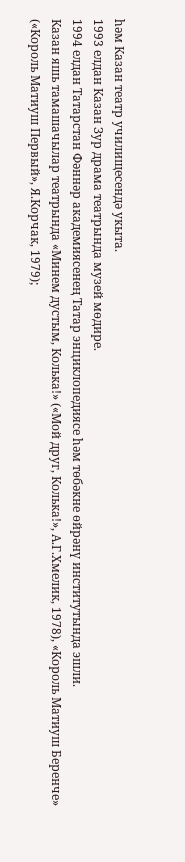һәм Казан театр училищесендә укыта.
1993 елдан Казан Зур драма театрында музей мөдире.
1994 елдан Татарстан Фәннәр академиясенең Татар энциклопедиясе һәм төбәкне өйрәнү институтында эшли.
Казан яшь тамашачылар театрында «Минем дустым, Колька!» («Мой друг, Колька!», А.Г.Хмелик, 1978), «Король Матиуш Беренче» («Король Матиуш Первый», Я.Корчак, 1979);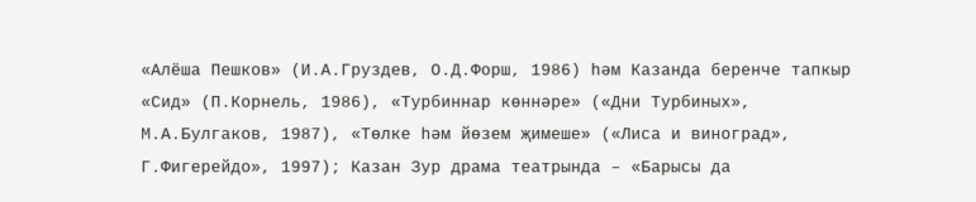«Алёша Пешков» (И.А.Груздев, О.Д.Форш, 1986) һәм Казанда беренче тапкыр «Сид» (П.Корнель, 1986), «Турбиннар көннәре» («Дни Турбиных», М.А.Булгаков, 1987), «Төлке һәм йөзем җимеше» («Лиса и виноград», Г.Фигерейдо», 1997); Казан Зур драма театрында – «Барысы да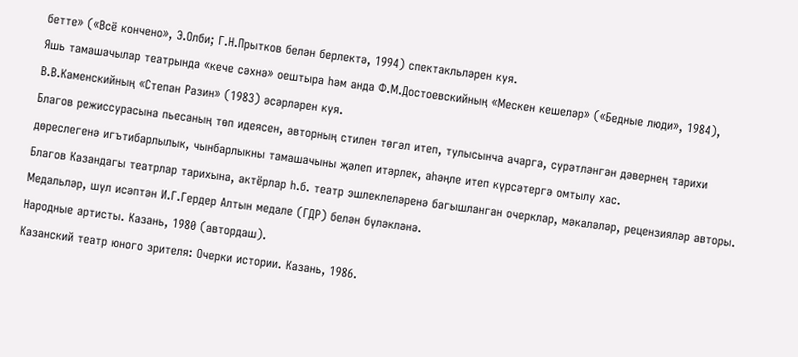бетте» («Всё кончено», Э.Олби; Г.Н.Прытков белән берлектә, 1994) спектакльләрен куя.
Яшь тамашачылар театрында «кече сәхнә» оештыра һәм анда Ф.М.Достоевскийның «Мескен кешеләр» («Бедные люди», 1984), В.В.Каменскийның «Степан Разин» (1983) әсәрләрен куя.
Благов режиссурасына пьесаның төп идеясен, авторның стилен төгәл итеп, тулысынча ачарга, сурәтләнгән дәвернең тарихи дөреслегенә игътибарлылык, чынбарлыкны тамашачыны җәлеп итәрлек, аһәңле итеп күрсәтергә омтылу хас.
Благов Казандагы театрлар тарихына, актёрлар һ.б. театр эшлеклеләренә багышланган очерклар, мәкаләләр, рецензияләр авторы.
Медальләр, шул исәптән И.Г.Гердер Алтын медале (ГДР) белән бүләкләнә.
Народные артисты. Казань, 1980 (автордаш).
Казанский театр юного зрителя: Очерки истории. Казань, 1986.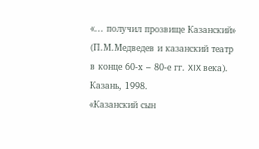«... получил прозвище Казанский» (П.М.Медведев и казанский театр в конце 60-х – 80-е гг. XIX века). Казань, 1998.
«Казанский сын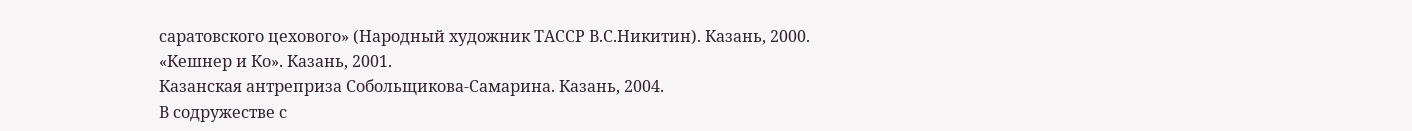саратовского цехового» (Народный художник ТАССР В.С.Никитин). Казань, 2000.
«Кешнер и Ко». Казань, 2001.
Казанская антреприза Собольщикова-Самарина. Казань, 2004.
В содружестве с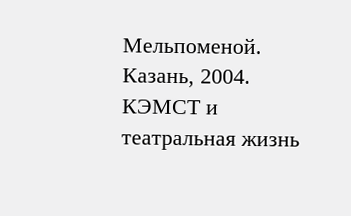Мельпоменой. Казань, 2004.
КЭМСТ и театральная жизнь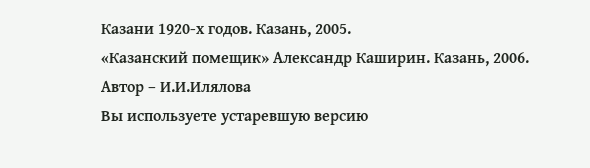Казани 1920-х годов. Казань, 2005.
«Казанский помещик» Александр Каширин. Казань, 2006.
Автор – И.И.Илялова
Вы используете устаревшую версию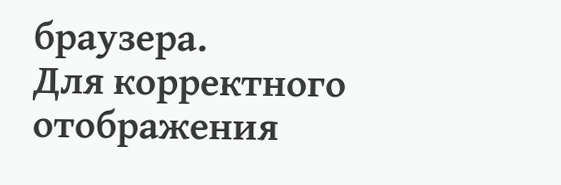браузера.
Для корректного отображения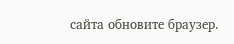сайта обновите браузер.